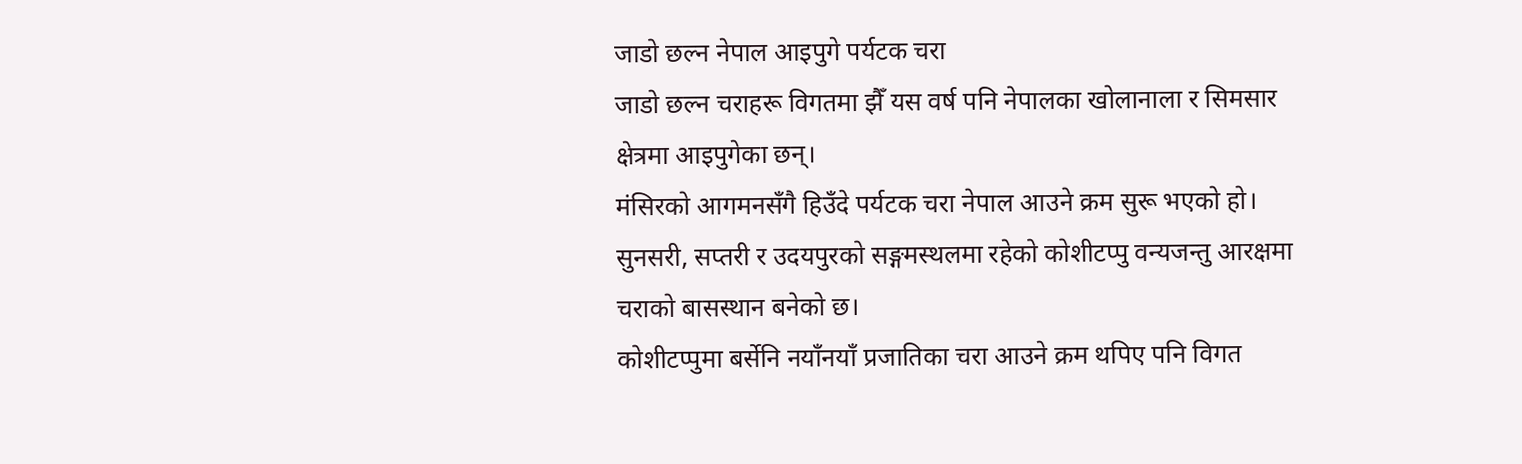जाडो छल्न नेपाल आइपुगे पर्यटक चरा
जाडो छल्न चराहरू विगतमा झैँ यस वर्ष पनि नेपालका खोलानाला र सिमसार क्षेत्रमा आइपुगेका छन्।
मंसिरको आगमनसँगै हिउँदे पर्यटक चरा नेपाल आउने क्रम सुरू भएको हो। सुनसरी, सप्तरी र उदयपुरको सङ्गमस्थलमा रहेको कोशीटप्पु वन्यजन्तु आरक्षमा चराको बासस्थान बनेको छ।
कोशीटप्पुमा बर्सेनि नयाँनयाँ प्रजातिका चरा आउने क्रम थपिए पनि विगत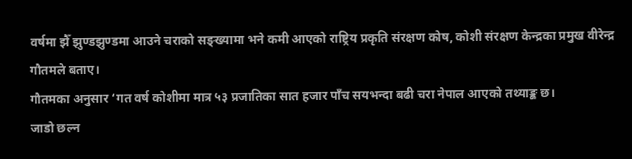वर्षमा झैँ झुण्डझुण्डमा आउने चराको सङ्ख्यामा भने कमी आएको राष्ट्रिय प्रकृति संरक्षण कोष, कोशी संरक्षण केन्द्रका प्रमुख वीरेन्द्र गौतमले बताए।
गौतमका अनुसार ‘गत वर्ष कोशीमा मात्र ५३ प्रजातिका सात हजार पाँच सयभन्दा बढी चरा नेपाल आएको तथ्याङ्क छ।
जाडो छल्न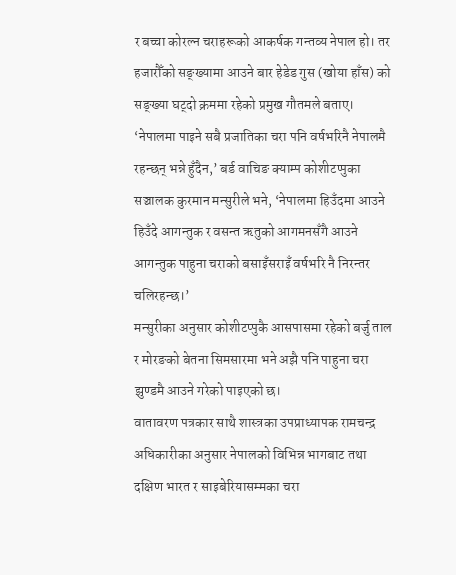र बच्चा कोरल्न चराहरूको आकर्षक गन्तव्य नेपाल हो। तर हजारौँको सङ्ख्यामा आउने बार हेडेड गुस (खोया हाँस) को सङ्ख्या घट्दो क्रममा रहेको प्रमुख गौतमले बताए।
‘नेपालमा पाइने सबै प्रजातिका चरा पनि वर्षभरिनै नेपालमै रहन्छन् भन्ने हुँदैन,’ बर्ड वाचिङ क्याम्प कोशीटप्पुका सञ्चालक कुरमान मन्सुरीले भने, ‘नेपालमा हिउँदमा आउने हिउँदे आगन्तुक र वसन्त ऋतुको आगमनसँगै आउने आगन्तुक पाहुना चराको बसाइँसराइँ वर्षभरि नै निरन्तर चलिरहन्छ।’
मन्सुरीका अनुसार कोशीटप्पुकै आसपासमा रहेको बर्जु ताल र मोरङको बेतना सिमसारमा भने अझै पनि पाहुना चरा झुण्डमै आउने गरेको पाइएको छ।
वातावरण पत्रकार साथै शास्त्रका उपप्राध्यापक रामचन्द्र अधिकारीका अनुसार नेपालको विभिन्न भागबाट तथा दक्षिण भारत र साइबेरियासम्मका चरा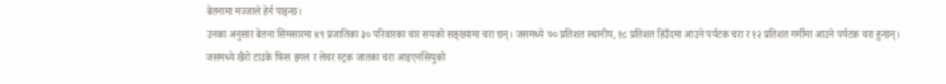बेतनामा मज्जाले हेर्न पाइन्छ।
उनका अनुसार बेतना सिमसारमा ४९ प्रजातिका ३० परिवारका चार सयको सङ्ख्यामा चरा छन्। जसमध्ये ७० प्रतिशत स्थानीय, १८ प्रतिशत हिउँदमा आउने पर्यटक चरा र १२ प्रतिशत गर्मीमा आउने पर्यटक चरा हुन्छन्।
जसमध्ये खैरो टाउके फिस इगल र लेचर स्ट्रक जातका चरा आइएनसियुको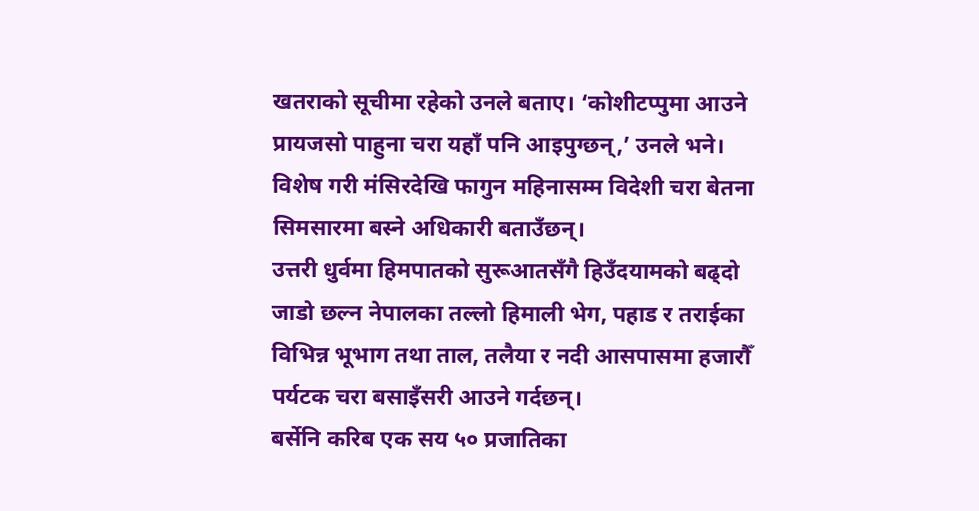खतराको सूचीमा रहेको उनले बताए। ‘कोशीटप्पुमा आउने प्रायजसो पाहुना चरा यहाँ पनि आइपुग्छन्,’ उनले भने। विशेष गरी मंसिरदेखि फागुन महिनासम्म विदेशी चरा बेतना सिमसारमा बस्ने अधिकारी बताउँछन्।
उत्तरी धुर्वमा हिमपातको सुरूआतसँगै हिउँदयामको बढ्दो जाडो छल्न नेपालका तल्लो हिमाली भेग, पहाड र तराईका विभिन्न भूभाग तथा ताल, तलैया र नदी आसपासमा हजारौँ पर्यटक चरा बसाइँसरी आउने गर्दछन्।
बर्सेनि करिब एक सय ५० प्रजातिका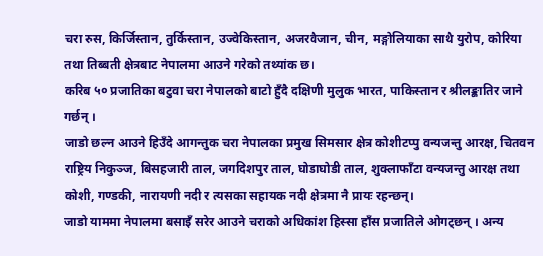चरा रुस, किर्जिस्तान, तुर्किस्तान, उज्वेकिस्तान, अजरवैजान, चीन, मङ्गोलियाका साथै युरोप, कोरिया तथा तिब्बती क्षेत्रबाट नेपालमा आउने गरेको तथ्यांक छ।
करिब ५० प्रजातिका बटुवा चरा नेपालको बाटो हुँदै दक्षिणी मुलुक भारत, पाकिस्तान र श्रीलङ्कातिर जाने गर्छन् ।
जाडो छल्न आउने हिउँदे आगन्तुक चरा नेपालका प्रमुख सिमसार क्षेत्र कोशीटप्पु वन्यजन्तु आरक्ष, चितवन राष्ट्रिय निकुञ्ज, बिसहजारी ताल, जगदिशपुर ताल, घोडाघोडी ताल, शुक्लाफाँटा वन्यजन्तु आरक्ष तथा कोशी, गण्डकी, नारायणी नदी र त्यसका सहायक नदी क्षेत्रमा नै प्रायः रहन्छन्।
जाडो याममा नेपालमा बसाइँ सरेर आउने चराको अधिकांश हिस्सा हाँस प्रजातिले ओगट्छन् । अन्य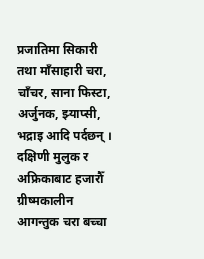प्रजातिमा सिकारी तथा माँसाहारी चरा, चाँचर, साना फिस्टा, अर्जुनक, झ्याप्सी, भद्राइ आदि पर्दछन् ।
दक्षिणी मुलुक र अफ्रिकाबाट हजारौँ ग्रीष्मकालीन आगन्तुक चरा बच्चा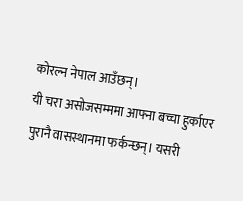कोरल्न नेपाल आउँछन्।
यी चरा असोजसम्ममा आफ्ना बच्चा हुर्काएर पुरानै वासस्थानमा फर्कन्छन्। यसरी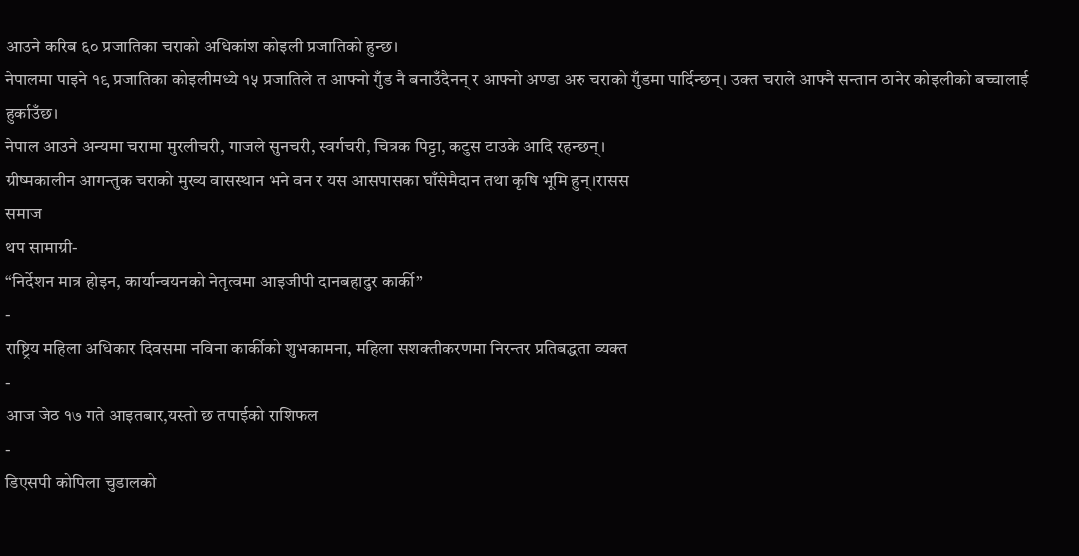आउने करिब ६० प्रजातिका चराको अधिकांश कोइली प्रजातिको हुन्छ।
नेपालमा पाइने १९ प्रजातिका कोइलीमध्ये १५ प्रजातिले त आफ्नो गुँड नै बनाउँदैनन् र आफ्नो अण्डा अरु चराको गुँडमा पार्दिन्छन्। उक्त चराले आफ्नै सन्तान ठानेर कोइलीको बच्चालाई हुर्काउँछ।
नेपाल आउने अन्यमा चरामा मुरलीचरी, गाजले सुनचरी, स्वर्गचरी, चित्रक पिट्टा, कटुस टाउके आदि रहन्छन्।
ग्रीष्मकालीन आगन्तुक चराको मुख्य वासस्थान भने वन र यस आसपासका घाँसेमैदान तथा कृषि भूमि हुन्।रासस
समाज
थप सामाग्री-
“निर्देशन मात्र होइन, कार्यान्वयनको नेतृत्वमा आइजीपी दानबहादुर कार्की”
-
राष्ट्रिय महिला अधिकार दिवसमा नविना कार्कीको शुभकामना, महिला सशक्तीकरणमा निरन्तर प्रतिबद्धता व्यक्त
-
आज जेठ १७ गते आइतबार,यस्तो छ तपाईको राशिफल
-
डिएसपी कोपिला चुडालको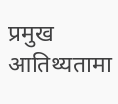प्रमुख आतिथ्यतामा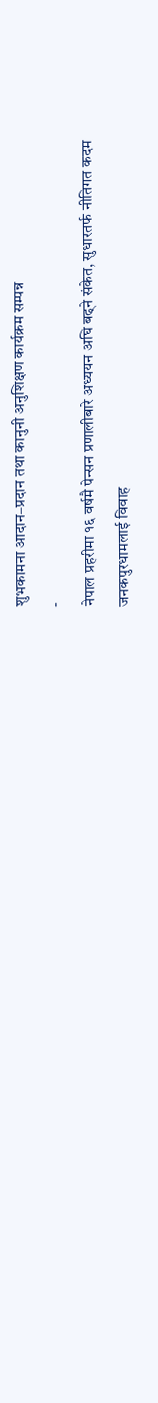शुभकामना आदान–प्रदान तथा कानुनी अनुशिक्षण कार्यक्रम सम्पन्न
-
नेपाल प्रहरीमा १६ वर्षमै पेन्सन प्रणालीबारे अध्ययन अघि बढ्ने संकेत, सुधारतर्फ नीतिगत कदम
जनकपुरधामलाई विवाह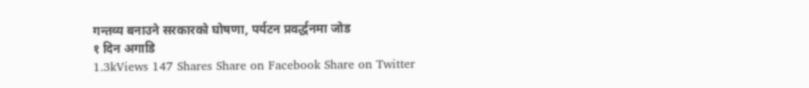गन्तव्य बनाउने सरकारको घोषणा, पर्यटन प्रवर्द्धनमा जोड
१ दिन अगाडि
1.3kViews 147 Shares Share on Facebook Share on Twitter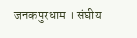जनकपुरधाम । संघीय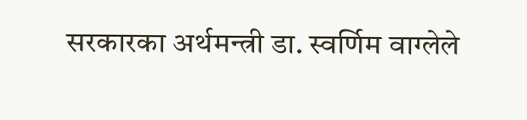सरकारका अर्थमन्त्री डा. स्वर्णिम वाग्लेले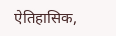ऐतिहासिक,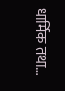धार्मिक तथा…